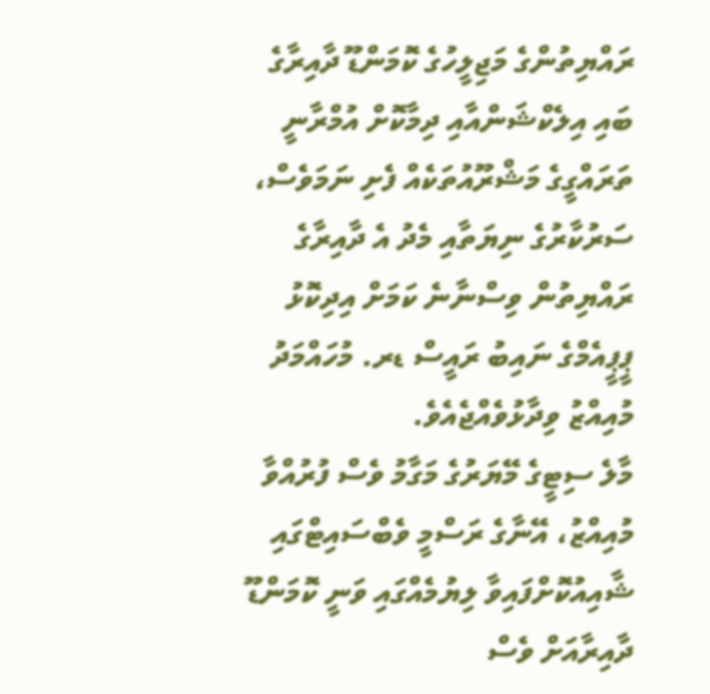ރައްޔިތުންގެ މަޖިލީހުގެ ކޮމަންޑޫ ދާއިރާގެ ބައި އިލެކްޝަންއާއި ދިމާކޮށް އުމްރާނީ ތަރައްގީގެ މަޝްރޫއުތަކެއް ފެށި ނަމަވެސް، ސަރުކާރުގެ ނިޔަތާއި މެދު އެ ދާއިރާގެ ރައްޔިތުން ވިސްނާނެ ކަމަށް އިދިކޮޅު ޕީޕީއެމްގެ ނައިބު ރައީސް ޑރ. މުހައްމަދު މުއިއްޒު ވިދާޅުވެއްޖެއެވެ.
މާލެ ސިޓީގެ މޭޔަރުގެ މަގާމު ވެސް ފުރުއްވާ މުއިއްޒު، އޭނާގެ ރަސްމީ ވެބްސައިޓްގައި ޝާއިއުކޮށްފައިވާ ލިޔުމެއްގައި ވަނީ ކޮމަންޑޫ ދާއިރާއަށް ވެސް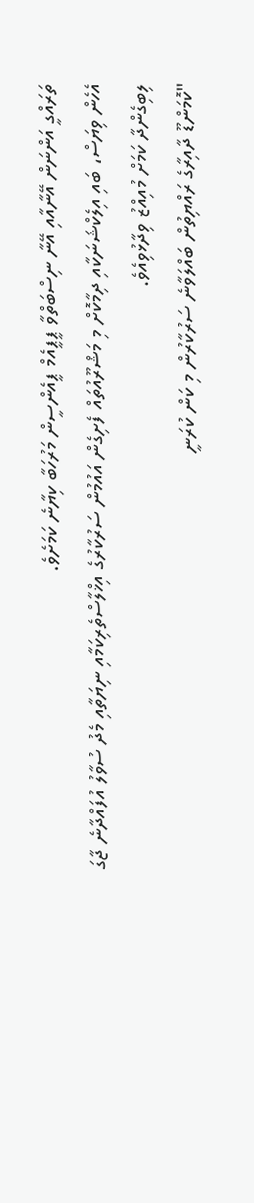ތަރައްގީ އަންނަން އޭނާއާއި އޭނާ ނިސްބަތްވާ ޕީޕީއެމް ޕީއެންސީން މަރުހަބާ ކިޔާނެ ކަމަށެވެ.
އެހެން ވިޔަސް، ބައި އިލެކްޝަނަކާއި ދިމާކޮށް މި މަޝްރޫއުތައް ފެށިގެން އައުމުން ސަރުކާރުގެ އިޚްލާސްތެރިކަމާއި ނިޔަތާއި މެދު ސުވާލު އުފައްދާނެ ޖާގަ ލިބިގެންދާ ކަމަށް މުއިއްޒު ވިދާޅުވިއެވެ.
"ކޮމަންޑޫ ދާއިރާގެ ރައްޔިތުން ބައްލަވާނެ ސަރުކާރުން މި ކަން ކުރަނީ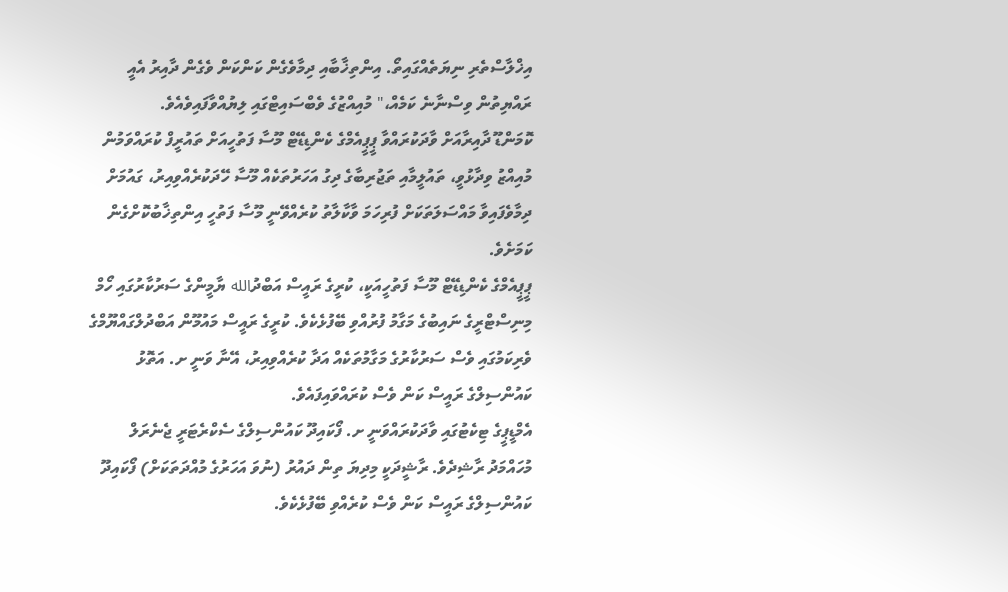އިޚްލާސްތެރި ނިޔަތެއްގައިތޯ. އިންތިޚާބާއި ދިމާވެގެން ކަންކަން ވެގެން ދާއިރު އެއީ ރައްޔިތުން ވިސްނާނެ ކަމެއް،" މުއިއްޒުގެ ވެބްސައިޓްގައި ލިޔުއްވާފައިވެއެވެ.
ކޮމަންޑޫ ދާއިރާއަށް ވާދަކުރައްވާ ޕީޕީއެމްގެ ކެންޑިޑޭޓް މޫސާ ފަތުހީއަށް ތައުރީފް ކުރައްވަމުން މުއިއްޒު ވިދާޅުވީ، ތައުލީމާއި ތަޖުރިބާގެ ދިގު އަހަރުތަކެއް މޫސާ ހޭދަކުރެއްވިއިރު، ގައުމަށް ދިމާވެފައިވާ މައްސަލަތަކަށް ފުރިހަމަ ވާކާލާތު ކުރެއްވޭނީ މޫސާ ފަތުހީ އިންތިޚާބުކޮށްގެން ކަމަށެވެ.
ޕީޕީއެމްގެ ކެންޑިޑޭޓް މޫސާ ފަތުހީއަކީ، ކުރީގެ ރައީސް އަބްދުالله ޔާމީންގެ ސަރުކާރުގައި ހޯމް މިނިސްޓްރީގެ ނައިބުގެ މަގާމު ފުރުއްވި ބޭފުޅެކެވެ. ކުރީގެ ރައީސް މައުމޫން އަބްދުލްގައްޔޫމްގެ ވެރިކަމުގައި ވެސް ސަރުކާރުގެ މަގާމުތަކެއް އަދާ ކުރެއްވިއިރު، އޭނާ ވަނީ ށ. އަތޮޅު ކައުންސިލްގެ ރައީސް ކަން ވެސް ކުރައްވައިފައެވެ.
އެމްޑީޕީގެ ޓިކެޓުގައި ވާދަކުރައްވަނީ ށ. ފޯކައިދޫ ކައުންސިލްގެ ސެކްރެޓަރީ ޖެނެރަލް މުހައްމަދު ރާޝިދެވެ. ރާޝީދަކީ މިދިޔަ ތިން ދައުރު (ނުވަ އަހަރުގެ މުއްދަތަކަށް) ފޯކައިދޫ ކައުންސިލްގެ ރައީސް ކަން ވެސް ކުރެއްވި ބޭފުޅެކެވެ.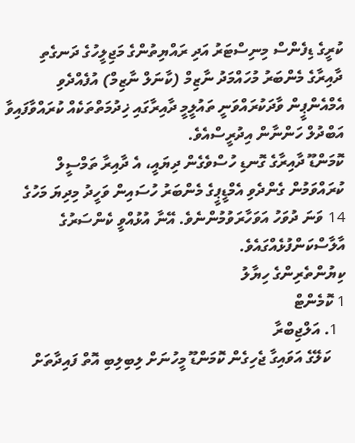ކުރީގެ ޑިފެންސް މިނިސްޓަރު އަދި ރައްޔިތުންގެ މަޖިލީހުގެ ދަނގެތި ދާއިރާގެ މެންބަރު މުހައްމަދު ނާޒިމް (ކާނަލް ނާޒިމް) އުފެއްދެވި އެމްއެންޕީން ވާދަކުރައްވަނީ ތައުލީމީ ދާއިރާގައި ޚިދުމަތްތަކެއް ކުރައްވާފައިވާ އަބްދުލް ހަންނާން އިދުރީސްއެވެ.
ކޮމަންޑޫ ދާއިރާގެ ގޮނޑި ހުސްވެގެން ދިޔައީ، އެ ދާއިރާ ތަމްސީލް ކުރައްވަމުން ގެންދެވި އެމްޑީޕީގެ މެންބަރު ހުސައިން ވަހީދު މިދިޔަ މަހުގެ 14 ވަނަ ދުވަހު އަވަހާރަވުމުންނެވެ. އޭނާ އުޅުއްވީ ކެންސަރުގެ އާލާސްކަންފުޅެއްގައެވެ.
ކިޔުންތެރިންގެ ހިޔާލު
1 ކޮމެންޓް
  1. އަލްޖިބްރާ
    ކަލޭގެ އަވައިގާ ޖެހިގެން ކޮމަންޑޫ މީހުނަށް ލިބިލިބި އޮތް ފައިދާތަށް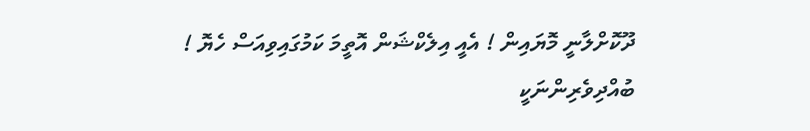ދޫކޮށްލާނީ މޮޔައިން ! އެއީ އިލެކްޝަން އޮތީމަ ކަމުގައިވިއަސް ހެޔޮ ! ބުއްދިވެރިންނަކީ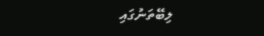ލިބޭތަނުގައި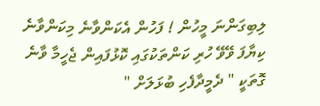ލިބިގަންނަ މީހުން ! ފަހުން އެކަންވާނެ މިކަންވާނެ ކިޔާފަ ވޭވޭ ހުރި ކަންތަކުގައި ކޮޅުފައިން ޖެހީމާ ވާނެ ގޮތަކީ " ދެމީދާފެހި ބުޅަލަށް "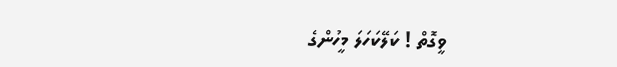ވީގޮތް ! ކަލޭކަހަލަ މީހުންގެ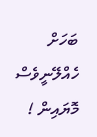ބަހަށް ހެއްލޭނީވެސް މޮޔައިން !